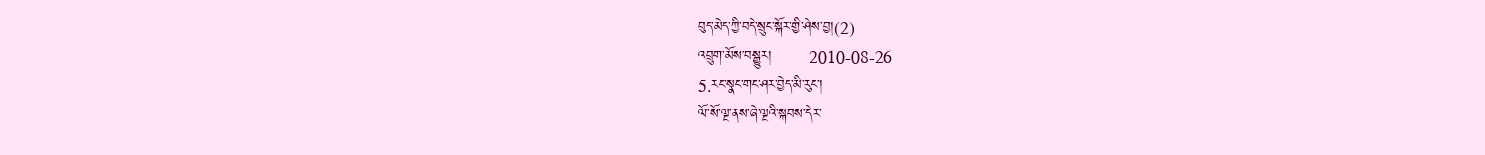བུད་མེད་ཀྱི་བདེ་སྲུང་སྐོར་གྱི་ཤེས་བྱ།(2)
འབྲུག་མོས་བསྒྱུར།        2010-08-26
5.རང་སྣང་གང་ཤར་བྱེད་མི་རུང་།
ལོ་སོ་ལྔ་ནས་ཞེ་ལྔའི་སྐབས་དེར་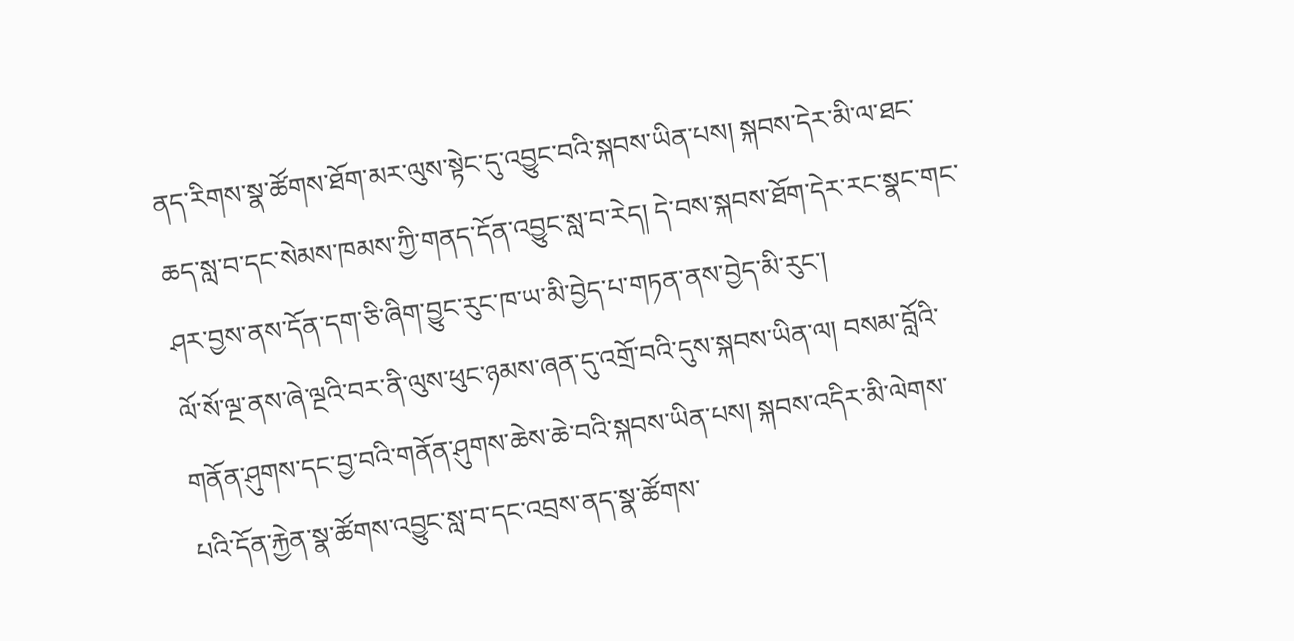ནད་རིགས་སྣ་ཚོགས་ཐོག་མར་ལུས་སྟེང་དུ་འབྱུང་བའི་སྐབས་ཡིན་པས། སྐབས་དེར་མི་ལ་ཐང་ཆད་སླ་བ་དང་སེམས་ཁམས་ཀྱི་གནད་དོན་འབྱུང་སླ་བ་རེད། དེ་བས་སྐབས་ཐོག་དེར་རང་སྣང་གང་ཤར་བྱས་ནས་དོན་དག་ཅི་ཞིག་བྱུང་རུང་ཁ་ཡ་མི་བྱེད་པ་གཏན་ནས་བྱེད་མི་རུང་།
ལོ་སོ་ལྔ་ནས་ཞེ་ལྔའི་བར་ནི་ལུས་ཕུང་ཉམས་ཞན་དུ་འགྲོ་བའི་དུས་སྐབས་ཡིན་ལ། བསམ་བློའི་གནོན་ཤུགས་དང་བྱ་བའི་གནོན་ཤུགས་ཆེས་ཆེ་བའི་སྐབས་ཡིན་པས། སྐབས་འདིར་མི་ལེགས་པའི་དོན་རྐྱེན་སྣ་ཚོགས་འབྱུང་སླ་བ་དང་འབྲས་ནད་སྣ་ཚོགས་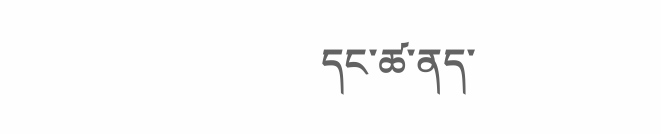དང་ཚ་ནད་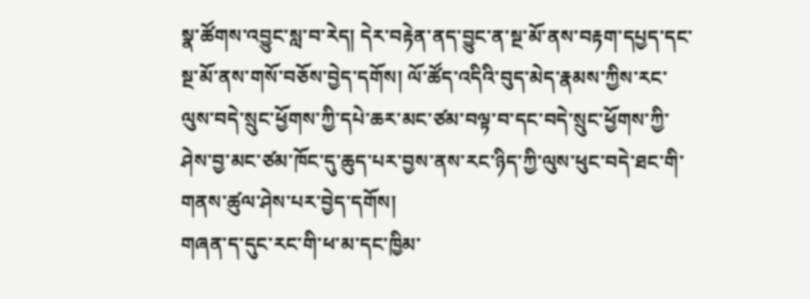སྣ་ཚོགས་འབྱུང་སླ་བ་རེད། དེར་བརྟེན་ནད་བྱུང་ན་སྔ་མོ་ནས་བརྟག་དཔྱད་དང་སྔ་མོ་ནས་གསོ་བཅོས་བྱེད་དགོས། ལོ་ཚོད་འདིའི་བུད་མེད་རྣམས་ཀྱིས་རང་ལུས་བདེ་སྲུང་ཕྱོགས་ཀྱི་དཔེ་ཆར་མང་ཙམ་བལྟ་བ་དང་བདེ་སྲུང་ཕྱོགས་ཀྱི་ཤེས་བྱ་མང་ཙམ་ཁོང་དུ་ཆུད་པར་བྱས་ནས་རང་ཉིད་ཀྱི་ལུས་ཕུང་བདེ་ཐང་གི་གནས་ཚུལ་ཤེས་པར་བྱེད་དགོས།
གཞན་ད་དུང་རང་གི་ཕ་མ་དང་ཁྱིམ་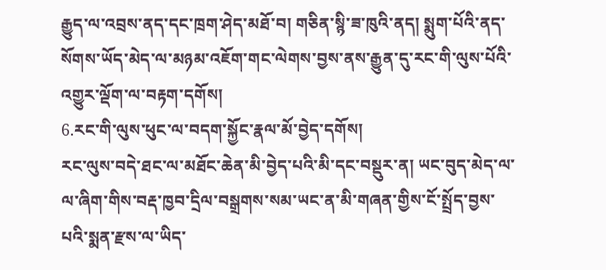རྒྱུད་ལ་འབྲས་ནད་དང་ཁྲག་ཤེད་མཐོ་བ། གཅིན་སྙི་ཟ་ཁུའི་ནད། སྨུག་པོའི་ནད་སོགས་ཡོད་མེད་ལ་མཉམ་འཇོག་གང་ལེགས་བྱས་ནས་རྒྱུན་དུ་རང་གི་ལུས་པོའི་འགྱུར་ལྡོག་ལ་བརྟག་དགོས།
6.རང་གི་ལུས་ཕུང་ལ་བདག་སྐྱོང་རྣལ་མོ་བྱེད་དགོས།
རང་ལུས་བདེ་ཐང་ལ་མཐོང་ཆེན་མི་བྱེད་པའི་མི་དང་བསྡུར་ན། ཡང་བུད་མེད་ལ་ལ་ཞིག་གིས་བརྡ་ཁྱབ་དྲིལ་བསྒྲགས་སམ་ཡང་ན་མི་གཞན་གྱིས་ངོ་སྤྲོད་བྱས་པའི་སྨན་རྫས་ལ་ཡིད་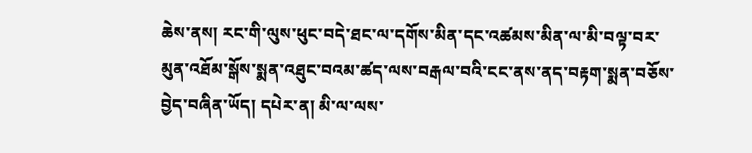ཆེས་ནས། རང་གི་ལུས་ཕུང་བདེ་ཐང་ལ་དགོས་མིན་དང་འཚམས་མིན་ལ་མི་བལྟ་བར་མུན་འཐོམ་སྒོས་སྨན་འཐུང་བའམ་ཚད་ལས་བརྒལ་བའི་ངང་ནས་ནད་བརྟག་སྨན་བཅོས་བྱེད་བཞིན་ཡོད། དཔེར་ན། མི་ལ་ལས་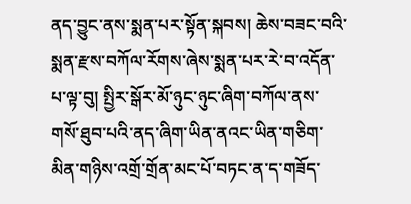ནད་བྱུང་ནས་སྨན་པར་སྟོན་སྐབས། ཆེས་བཟང་བའི་སྨན་རྫས་བཀོལ་རོགས་ཞེས་སྨན་པར་རེ་བ་འདོན་པ་ལྟ་བུ། སྤྱིར་སྒོར་མོ་ཉུང་ཉུང་ཞིག་བཀོལ་ནས་གསོ་ཐུབ་པའི་ནད་ཞིག་ཡིན་ནའང་ཡིན་གཅིག་མིན་གཉིས་འགྲོ་གྲོན་མང་པོ་བཏང་ན་ད་གཟོད་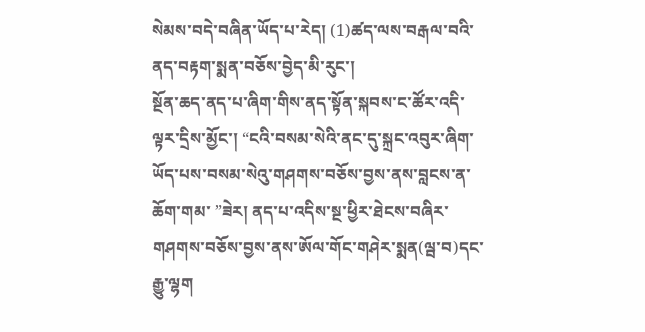སེམས་བདེ་བཞིན་ཡོད་པ་རེད། (1)ཚད་ལས་བརྒལ་བའི་ནད་བརྟག་སྨན་བཅོས་བྱེད་མི་རུང་།
སྔོན་ཆད་ནད་པ་ཞིག་གིས་ནད་སྟོན་སྐབས་ང་ཚོར་འདི་ལྟར་དྲིས་མྱོང་། “ངའི་བསམ་སེའི་ནང་དུ་སྐྲང་འབུར་ཞིག་ཡོད་པས་བསམ་སེའུ་གཤགས་བཅོས་བྱས་ནས་བླངས་ན་ཆོག་གམ་ ”ཟེར། ནད་པ་འདིས་སྔ་ཕྱིར་ཐེངས་བཞིར་གཤགས་བཅོས་བྱས་ནས་ཨོལ་གོང་གཤེར་སྨན(ལྦ་བ)དང་རྒྱུ་ལྷག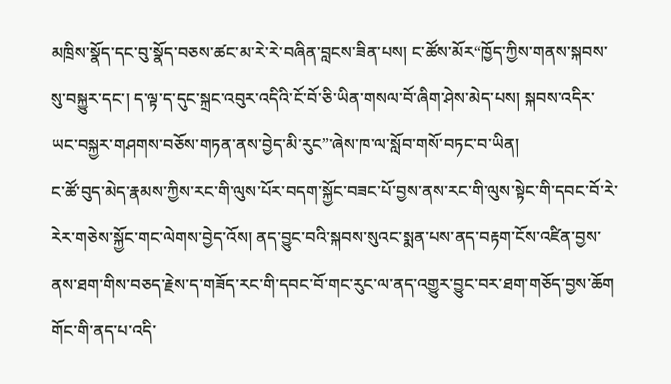མཁྲིས་སྣོད་དང་བུ་སྣོད་བཅས་ཚང་མ་རེ་རེ་བཞིན་བླངས་ཟིན་པས། ང་ཚོས་མོར“ཁྱོད་ཀྱིས་གནས་སྐབས་སུ་བསྐྱུར་དང་། ད་ལྟ་ད་དུང་སྐྲང་འབུར་འདིའི་ངོ་བོ་ཅི་ཡིན་གསལ་བོ་ཞིག་ཤེས་མེད་པས། སྐབས་འདིར་ཡང་བསྐྱར་གཤགས་བཅོས་གཏན་ནས་བྱེད་མི་རུང”་ཞེས་ཁ་ལ་སློབ་གསོ་བཏང་བ་ཡིན།
ང་ཚོ་བུད་མེད་རྣམས་ཀྱིས་རང་གི་ལུས་པོར་བདག་སྐྱོང་བཟང་པོ་བྱས་ནས་རང་གི་ལུས་སྟེང་གི་དབང་བོ་རེ་རེར་གཅེས་སྐྱོང་གང་ལེགས་བྱེད་འོས། ནད་བྱུང་བའི་སྐབས་སུའང་སྨན་པས་ནད་བརྟག་ངོས་འཛིན་བྱས་ནས་ཐག་གིས་བཅད་རྗེས་ད་གཟོད་རང་གི་དབང་བོ་གང་རུང་ལ་ནད་འགྱུར་བྱུང་བར་ཐག་གཅོད་བྱས་ཆོག
གོང་གི་ནད་པ་འདི་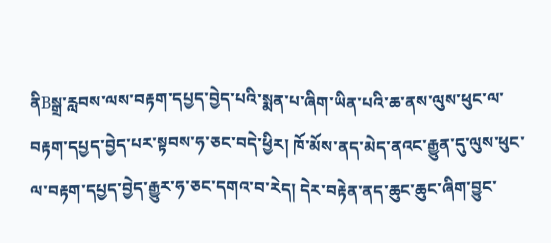ནིBསྒྲ་རླབས་ལས་བརྟག་དཔྱད་བྱེད་པའི་སྨན་པ་ཞིག་ཡིན་པའི་ཆ་ནས་ལུས་ཕུང་ལ་བརྟག་དཔྱད་བྱེད་པར་སྟབས་ཧ་ཅང་བདེ་ཕྱིར། ཁོ་མོས་ནད་མེད་ནའང་རྒྱུན་དུ་ལུས་ཕུང་ལ་བརྟག་དཔྱད་བྱེད་རྒྱུར་ཧ་ཅང་དགའ་བ་རེད། དེར་བརྟེན་ནད་ཆུང་ཆུང་ཞིག་བྱུང་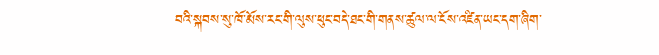བའི་སྐབས་སུ་ཁོ་མོས་རང་གི་ལུས་ཕུང་བདེ་ཐང་གི་གནས་ཚུལ་ལ་ངོས་འཛིན་ཡང་དག་ཞིག་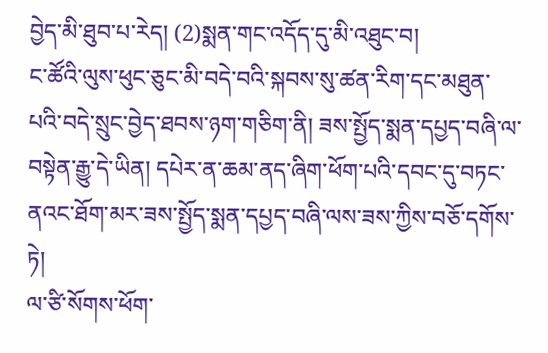བྱེད་མི་ཐུབ་པ་རེད། (2)སྨན་གང་འདོད་དུ་མི་འཐུང་བ།
ང་ཚོའི་ལུས་ཕུང་ཅུང་མི་བདེ་བའི་སྐབས་སུ་ཚན་རིག་དང་མཐུན་པའི་བདེ་སྲུང་བྱེད་ཐབས་ཉག་གཅིག་ནི། ཟས་སྤྱོད་སྨན་དཔྱད་བཞི་ལ་བསྟེན་རྒྱུ་དེ་ཡིན། དཔེར་ན་ཆམ་ནད་ཞིག་ཕོག་པའི་དབང་དུ་བཏང་ནའང་ཐོག་མར་ཟས་སྤྱོད་སྨན་དཔྱད་བཞི་ལས་ཟས་ཀྱིས་བཅོ་དགོས་ཏེ།
ལ་ཙི་སོགས་ཕོག་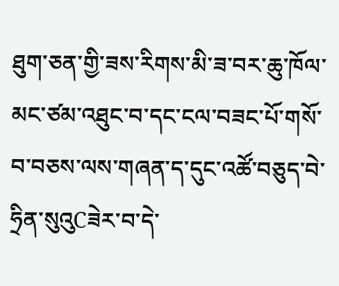ཐུག་ཅན་གྱི་ཟས་རིགས་མི་ཟ་བར་ཆུ་ཁོལ་མང་ཙམ་འཐུང་བ་དང་ངལ་བཟང་པོ་གསོ་བ་བཅས་ལས་གཞན་ད་དུང་འཚོ་བཅུད་བེ་ཧྲིན་སུའུCཟེར་བ་དེ་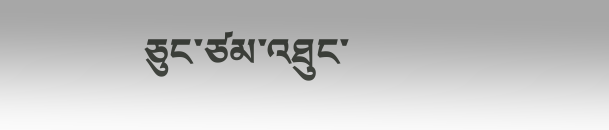ཅུང་ཙམ་འཐུང་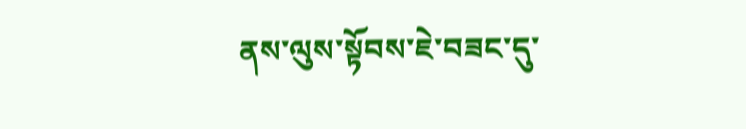ནས་ལུས་སྟོབས་ཇེ་བཟང་དུ་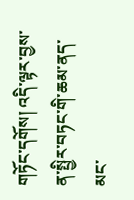གཏོང་དགོས། འདི་ལྟར་བྱས་ན་སྤྱིར་བཏང་གི་ཆམ་ནད་མང་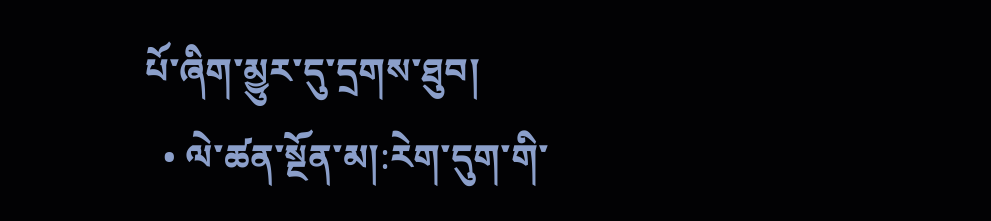པོ་ཞིག་མྱུར་དུ་དྲགས་ཐུབ།
  • ལེ་ཚན་སྔོན་མ།:རེག་དུག་གི་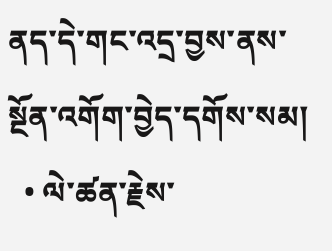ནད་དེ་གང་འདྲ་བྱས་ནས་སྔོན་འགོག་བྱེད་དགོས་སམ།
  • ལེ་ཚན་རྗེས་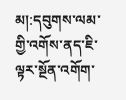མ།:དབུགས་ལམ་གྱི་འགོས་ནད་ཇི་ལྟར་སྔོན་འགོག་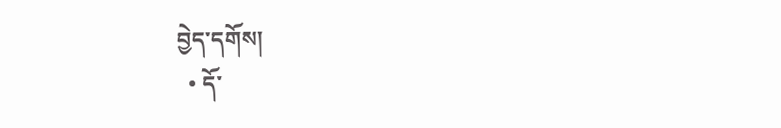བྱེད་དགོས།
  • དོ་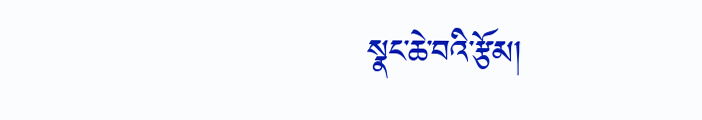སྣང་ཆེ་བའི་རྩོམ།